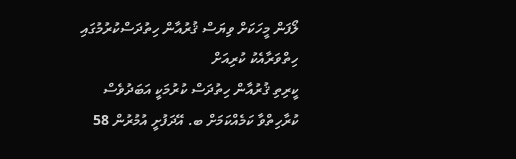ލޯފަން މީހަކަށް ވިޔަސް ޤުރުއާން ހިތުދަސްކުރުމުގައި ހިތްވަރާއެކު ކުރިއަށް
ކީރިތި ޤުރުއާން ހިތުދަސް ކުރުމަކީ އަބަދުވެސް ކުރާހިތްވާ ކަމެއްކަމަށް ބ. އޭދަފުށީ އުމުރުން 58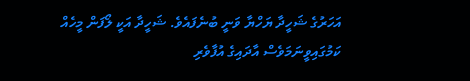އަހަރުގެ ޝަހީދާ ޔަހްޔާ ވަނީ ބުނެފައެވެ. ޝަހީދާ އަކީ ލޯފަން މީހެއް ކަމުގައިވީނަމަވެސް އާދައިގެ އުފާވެރި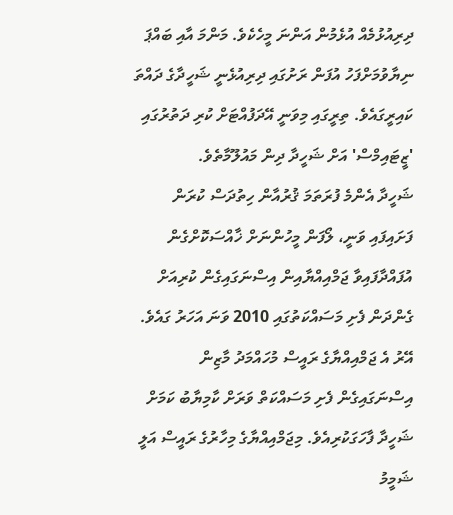ދިރިއުޅުމެއް އުޅެމުން އަންނަ މީހެކެވެ. މަންމަ އާއި ބައްޕަ ނިޔާވުމަށްފަހު އުފަން ރަށުގައި ދިރިއުޅެނީ ޝަހީދާގެ ދައްތަ ކައިރީގައެވެ. ތިރީގައި މިވަނީ އޭދަފުއްޓަށް ކުރި ދަތުރުގައި 'ޒީޓައިމްސް' އަށް ޝަހީދާ ދިން މައުލޫމާތެވެ.
ޝަހީދާ އެންމެ ފުރަތަމަ ޤުރުއާން ހިތުދަސް ކުރަން ފަށައިފައި ވަނީ، ލޯފަން މީހުންނަށް ޚާއްސަކޮށްގެން އުފައްދާފައިވާ ޖަމްއިއްޔާއިން އިސްނަގައިގެން ކުރިއަށް ގެންދަން ފެށި މަސައްކަތުގައި 2010 ވަނަ އަހަރު ގައެވެ. އޭރު އެ ޖަމްއިއްޔާގެ ރައީސް މުހައްމަދު މާޒިން އިސްނަގައިގެން ފެށި މަސައްކަތް ވަރަށް ކާމިޔާބު ކަމަށް ޝަހީދާ ފާހަގަކުރިއެވެ. މިޖަމްއިއްޔާގެ މިހާރުގެ ރައީސް އަލީ ޝަމީމު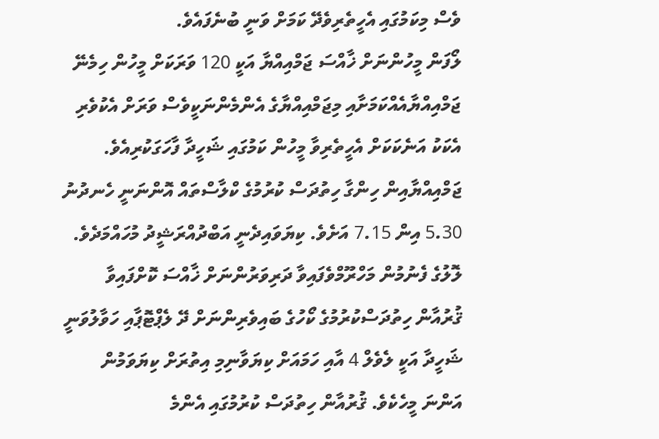ވެސް މިކަމުގައި އެހީތެރިވެދޭ ކަމަށް ވަނީ ބުނެފައެވެ.
ލޯފަން މީހުންނަށް ޚާއްސަ ޖަމްއިއްޔާ އަކީ 120 ވަރަކަށް މީހުން ހިމެނޭ ޖަމްއިއްޔާއެއްކަމަށާއި މިޖަމްއިއްޔާގެ އެންމެންނަކީވެސް ވަރަށް އެކުވެރި އެކަކު އަނެކަކަށް އެހީތެރިވާ މީހުން ކަމުގައި ޝަހީދާ ފާހަގަކުރިއެވެ. ޖަމްއިއްޔާއިން ހިންގާ ހިތުދަސް ކުރުމުގެ ކްލާސްތައް އޮންނަނީ ހެނދުނު 5.30 އިން 7.15 އަށެވެ. ކިޔަވައިދެނީ އަބްދުއްރަޝީދު މުހައްމަދެވެ.
ލޮލުގެ ފެނުމުން މަހްރޫމްވެފައިވާ ދަރިވަރުންނަށް ޚާއްސަ ކޮށްފައިވާ ޤުރުއާން ހިތުދަސްކުރުމުގެ ކޯހުގެ ބައިވެރިންނަށް ދޭ ލެޕްޓޮޕާއި ހަވާލުވަނީ
ޝަހީދާ އަކީ ލެވެލް 4 އާއި ހަމައަށް ކިޔަވާނިމި އިތުރަށް ކިޔަވަމުން އަންނަ މީހެކެވެ. ޤުރުއާން ހިތުދަސް ކުރުމުގައި އެންމެ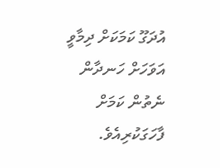އުދަގޫ ކަމަކަށް ދިމާވީ އަވަހަށް ހަނދާން ނެތުން ކަމަށް ފާހަގަކުރިއެވެ.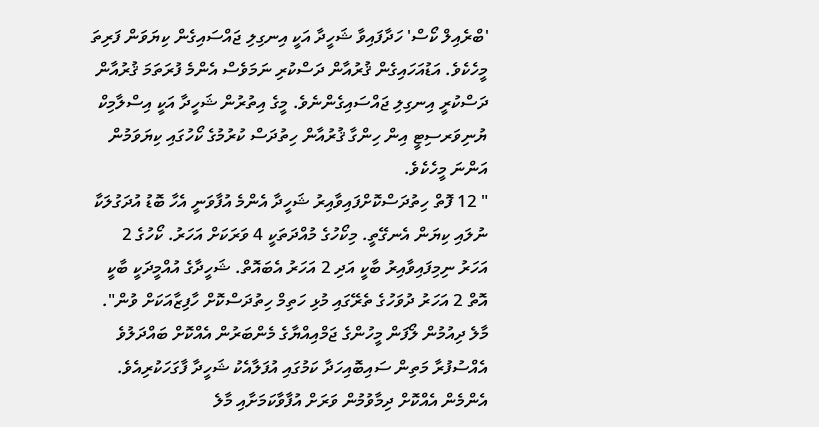'ބްރެއިލް ކޯސް' ހަދާފައިވާ ޝަހީދާ އަކީ އިނގިލި ޖައްސައިގެން ކިޔަވަން ފަރިތަ މީހެކެވެ. އަޑުއަހައިގެން ޤުރުއާން ދަސްކުރި ނަމަވެސް އެންމެ ފުރަތަމަ ޤުރުއާން ދަސްކުރީ އިނގިލި ޖައްސައިގެންނެވެ. މީގެ އިތުރުން ޝަހީދާ އަކީ އިސްލާމިކް ޔުނިވަރސިޓީ އިން ހިންގާ ޤުރުއާން ހިތުދަސް ކުރުމުގެ ކޯހުގައި ކިޔަވަމުން އަންނަ މީހެކެވެ.
" 12 ފޮތް ހިތުދަސްކޮށްފައިވާއިރު ޝަހީދާ އެންމެ އުފާވަނީ އެހާ ބޮޑު އުދަގުލަކާ ނުލައި ކިޔަން އެނގޭތީ. މިކޯހުގެ މުއްދަތަކީ 4 ވަރަކަށް އަހަރު. ކޯހުގެ 2 އަހަރު ނިމިފައިވާއިރު ބާކީ އަދި 2 އަހަރު އެބައޮތް. ޝަހީދާގެ އުއްމީދަކީ ބާކީ އޮތް 2 އަހަރު ދުވަހުގެ ތެރޭގައި މުޅި ހަތިމް ހިތުދަސްކޮށް ހާފިޒާއަކަށް ވުން".
މާލެ ދިއުމުން ލޯފަން މީހުންގެ ޖަމްއިއްޔާގެ މެންބަރުން އެއްކޮށް ބައްދަލުވެ އެއްސުފުރާ މަތިން ސައިބޮއިހަދާ ކަމުގައި އުފަލާއެކު ޝަހީދާ ފާގަހަކުރިއެވެ. އެންމެން އެއްކޮށް ދިމާވުމުން ވަރަށް އުފާވާކަމަށާއި މާލެ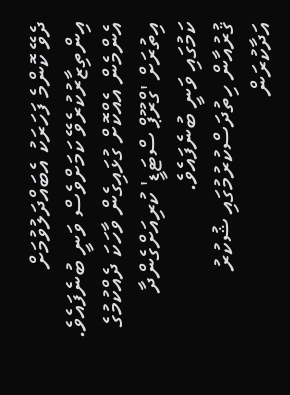ދެވޭ ކޮންމެ ފަހަރަކު އެބައްދަލުވުމަށް އިންތިޒާރުކުރެވޭ ކަމަށްވެސް ވަނީ ބުނެފައެވެ. އެންމެން އެއްކޮށް ގުޅައިގެން ވާހަކަ ދެއްކުމުގެ އިތުރަށް 'ގްރޫޕް ސްޓަޑީ' ކުރިއަށްގެންދާ ކަމުގައި ވަނީ ބުނެފައެވެ.
ޤުރުއާން ހިތުދަސްކުރުމުގައި ޝުކުރު އަދާކުރަން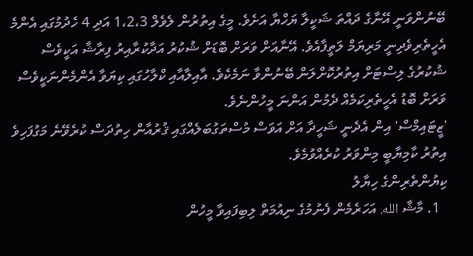ބޭނުންވަނީ އޭނާގެ ދައްތަ ޝަކީލާ ޔަހްޔާ އަށެވެ. މީގެ އިތުރުން ލެވެލް 1،2،3 އަދި 4 ހެދުމުގައި އެންމެ އެހީތެރިވެދިނީ މަރިޔަމް ލަތީފާއެވެ. އޭނާއަށް ވަރަށް ބޮޑަށް ޝުކުރު އަދާކުރާއިރު ފިރާޝާ އަކީވެސް ޝުކުރުގެ ލިސްޓަށް އިތުރުކޮށްލަން ބޭނުންވާ ނަމެކެވެ. އާއިލާއާއި ކްލާހުގައި ކިޔަވާ އެންމެންނަކީވެސް ވަރަށް ބޮޑު އެހީތެރިކަމެއް ދެމުން އަންނަ މީހުންނެވެ.
'ޒީޓައިމްސް' އިން އެދެނީ ޝަހީދާ އަށް އަވަސް މުސްތަގުބަލެއްގައި ޤުރުއާން ހިތުދަސް ކުރެވޭނެ މަގުފަހިވެ އިތުރު ކާމިޔާބީ މިންވަރު ކުރެއްވުމެވެ.
ކިޔުންތެރިންގެ ހިޔާލު
  1. މާޝާ الله. އަހަރެމެން ފެނުމުގެ ނިއުމަތް ލިބިފައިވާ މީހުން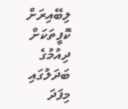ލިބޭއިރަށް ކޮފީތަކަށް ދިއުމުގެ ބަދަލުގައި މިފަދަ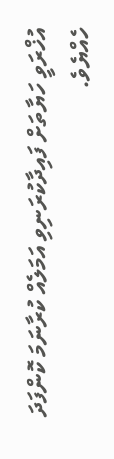އުޚްރަވީ ހަޔާތަށް ފައިދާކުރަނިވި އަމަލެއް ކުރާނަމަ ކޮންފަދަ ހެއްޔެވެ.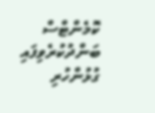ކޮމެންޓްސް ބަންދުކުރެވިފައި
ގުޅުންހުރި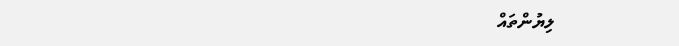ލިޔުންތައް